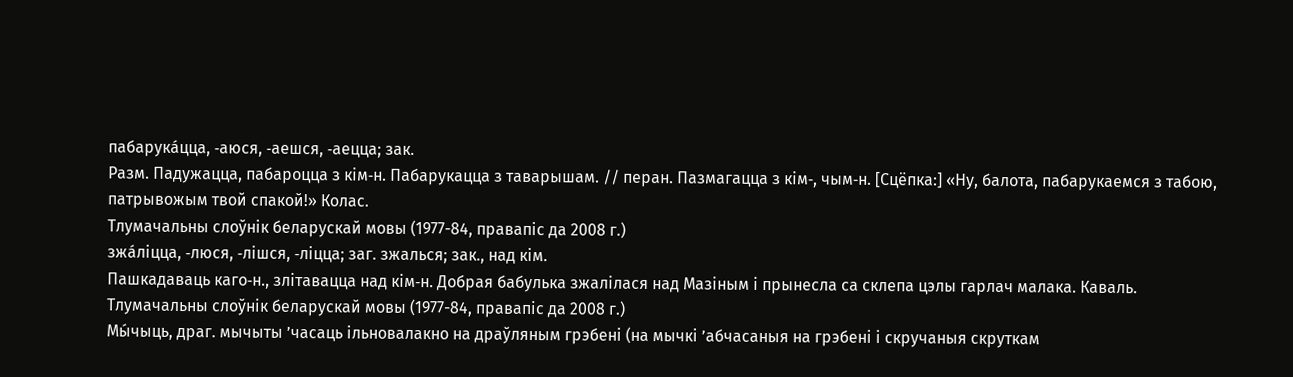пабарука́цца, ‑аюся, ‑аешся, ‑аецца; зак.
Разм. Падужацца, пабароцца з кім‑н. Пабарукацца з таварышам. // перан. Пазмагацца з кім‑, чым‑н. [Сцёпка:] «Ну, балота, пабарукаемся з табою, патрывожым твой спакой!» Колас.
Тлумачальны слоўнік беларускай мовы (1977-84, правапіс да 2008 г.)
зжа́ліцца, ‑люся, ‑лішся, ‑ліцца; заг. зжалься; зак., над кім.
Пашкадаваць каго‑н., злітавацца над кім‑н. Добрая бабулька зжалілася над Мазіным і прынесла са склепа цэлы гарлач малака. Каваль.
Тлумачальны слоўнік беларускай мовы (1977-84, правапіс да 2008 г.)
Мы́чыць, драг. мычыты ’часаць ільновалакно на драўляным грэбені (на мычкі ’абчасаныя на грэбені і скручаныя скруткам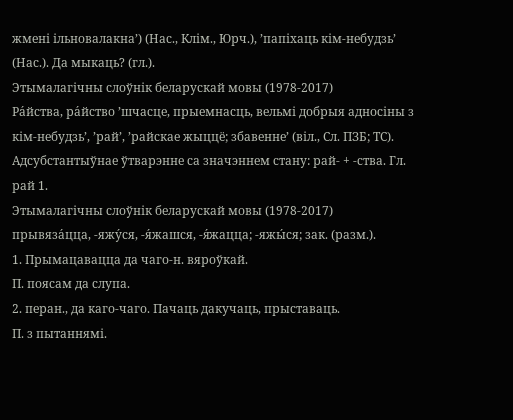жмені ільновалакна’) (Нас., Клім., Юрч.), ’папіхаць кім-небудзь’ (Нас.). Да мыкаць? (гл.).
Этымалагічны слоўнік беларускай мовы (1978-2017)
Ра́йства, ра́йство ’шчасце, прыемнасць, вельмі добрыя адносіны з кім-небудзь’, ’рай’, ’райскае жыццё; збавенне’ (віл., Сл. ПЗБ; ТС). Адсубстантыўнае ўтварэнне са значэннем стану: рай‑ + ‑ства. Гл. рай 1.
Этымалагічны слоўнік беларускай мовы (1978-2017)
прывяза́цца, -яжу́ся, -я́жашся, -я́жацца; -яжы́ся; зак. (разм.).
1. Прымацавацца да чаго-н. вяроўкай.
П. поясам да слупа.
2. перан., да каго-чаго. Пачаць дакучаць, прыставаць.
П. з пытаннямі.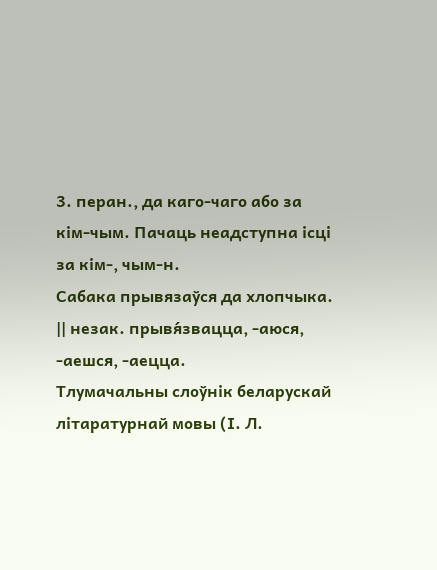3. перан., да каго-чаго або за кім-чым. Пачаць неадступна ісці за кім-, чым-н.
Сабака прывязаўся да хлопчыка.
|| незак. прывя́звацца, -аюся, -аешся, -аецца.
Тлумачальны слоўнік беларускай літаратурнай мовы (І. Л.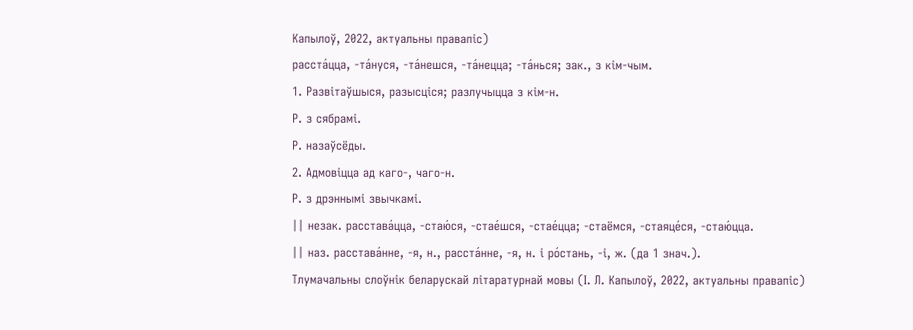Капылоў, 2022, актуальны правапіс)
расста́цца, -та́нуся, -та́нешся, -та́нецца; -та́нься; зак., з кім-чым.
1. Развітаўшыся, разысціся; разлучыцца з кім-н.
Р. з сябрамі.
Р. назаўсёды.
2. Адмовіцца ад каго-, чаго-н.
Р. з дрэннымі звычкамі.
|| незак. расстава́цца, -стаю́ся, -стае́шся, -стае́цца; -стаёмся, -стаяце́ся, -стаю́цца.
|| наз. расстава́нне, -я, н., расста́нне, -я, н. і ро́стань, -і, ж. (да 1 знач.).
Тлумачальны слоўнік беларускай літаратурнай мовы (І. Л. Капылоў, 2022, актуальны правапіс)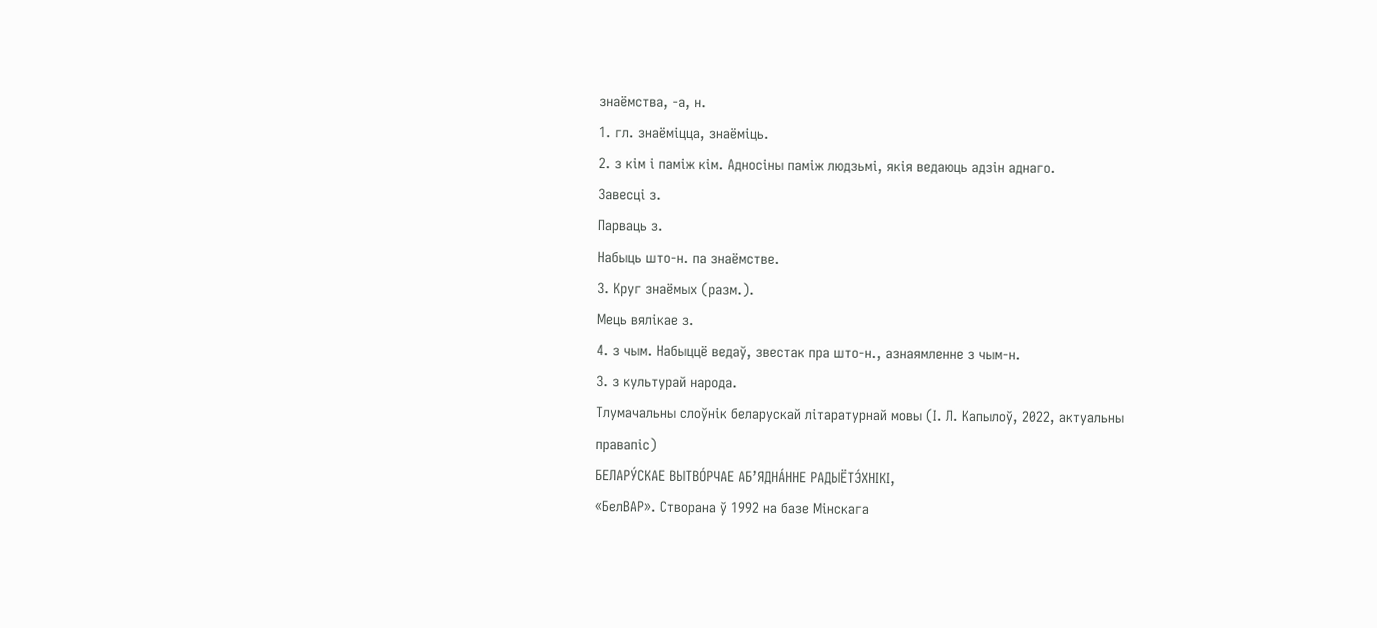знаёмства, -а, н.
1. гл. знаёміцца, знаёміць.
2. з кім і паміж кім. Адносіны паміж людзьмі, якія ведаюць адзін аднаго.
Завесці з.
Парваць з.
Набыць што-н. па знаёмстве.
3. Круг знаёмых (разм.).
Мець вялікае з.
4. з чым. Набыццё ведаў, звестак пра што-н., азнаямленне з чым-н.
З. з культурай народа.
Тлумачальны слоўнік беларускай літаратурнай мовы (І. Л. Капылоў, 2022, актуальны правапіс)
БЕЛАРУ́СКАЕ ВЫТВО́РЧАЕ АБ’ЯДНА́ННЕ РАДЫЁТЭ́ХНІКІ,
«БелВАР». Створана ў 1992 на базе Мінскага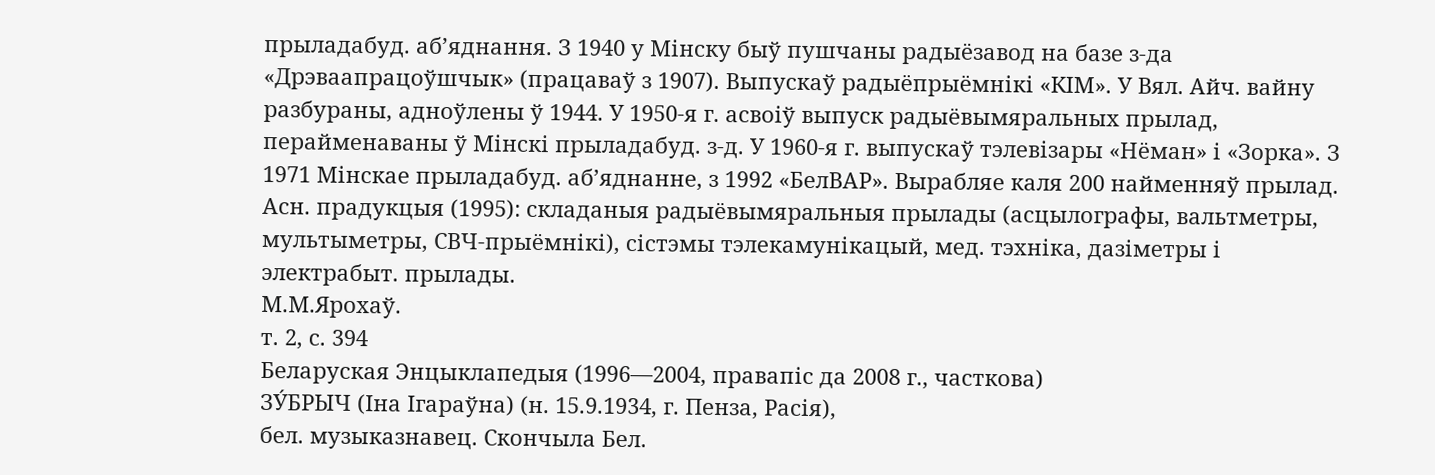прыладабуд. аб’яднання. З 1940 у Мінску быў пушчаны радыёзавод на базе з-да «Дрэваапрацоўшчык» (працаваў з 1907). Выпускаў радыёпрыёмнікі «КІМ». У Вял. Айч. вайну разбураны, адноўлены ў 1944. У 1950-я г. асвоіў выпуск радыёвымяральных прылад, перайменаваны ў Мінскі прыладабуд. з-д. У 1960-я г. выпускаў тэлевізары «Нёман» і «Зорка». З 1971 Мінскае прыладабуд. аб’яднанне, з 1992 «БелВАР». Вырабляе каля 200 найменняў прылад. Асн. прадукцыя (1995): складаныя радыёвымяральныя прылады (асцылографы, вальтметры, мультыметры, СВЧ-прыёмнікі), сістэмы тэлекамунікацый, мед. тэхніка, дазіметры і электрабыт. прылады.
М.М.Ярохаў.
т. 2, с. 394
Беларуская Энцыклапедыя (1996—2004, правапіс да 2008 г., часткова)
ЗУ́БРЫЧ (Іна Ігараўна) (н. 15.9.1934, г. Пенза, Расія),
бел. музыказнавец. Скончыла Бел.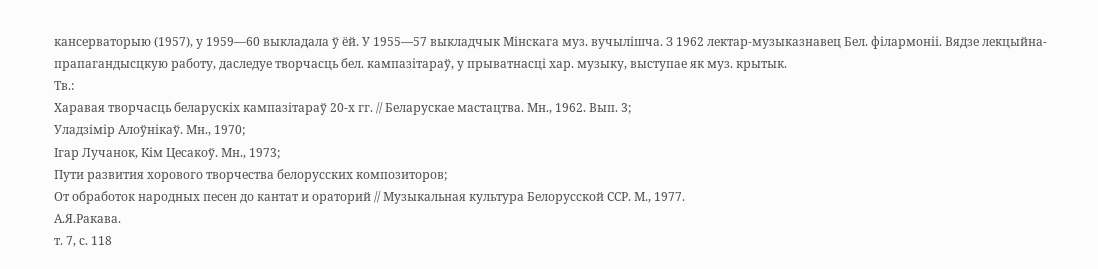кансерваторыю (1957), у 1959—60 выкладала ў ёй. У 1955—57 выкладчык Мінскага муз. вучылішча. З 1962 лектар-музыказнавец Бел. філармоніі. Вядзе лекцыйна-прапагандысцкую работу, даследуе творчасць бел. кампазітараў, у прыватнасці хар. музыку, выступае як муз. крытык.
Тв.:
Харавая творчасць беларускіх кампазітараў 20-х гг. // Беларускае мастацтва. Мн., 1962. Вып. 3;
Уладзімір Алоўнікаў. Мн., 1970;
Ігар Лучанок, Кім Цесакоў. Мн., 1973;
Пути развития хорового творчества белорусских композиторов;
От обработок народных песен до кантат и ораторий // Музыкальная культура Белорусской ССР. М., 1977.
А.Я.Ракава.
т. 7, с. 118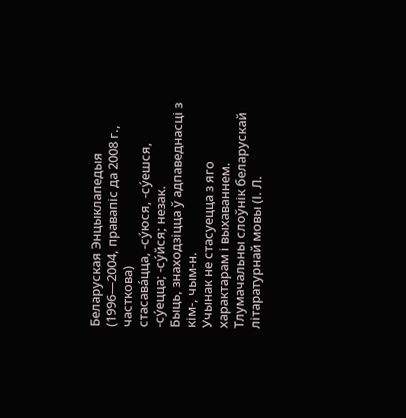Беларуская Энцыклапедыя (1996—2004, правапіс да 2008 г., часткова)
стасава́цца, -су́юся, -су́ешся, -су́ецца; -су́йся; незак.
Быць, знаходзіцца ў адпаведнасці з кім-, чым-н.
Учынак не стасуецца з яго характарам і выхаваннем.
Тлумачальны слоўнік беларускай літаратурнай мовы (І. Л.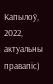Капылоў, 2022, актуальны правапіс)